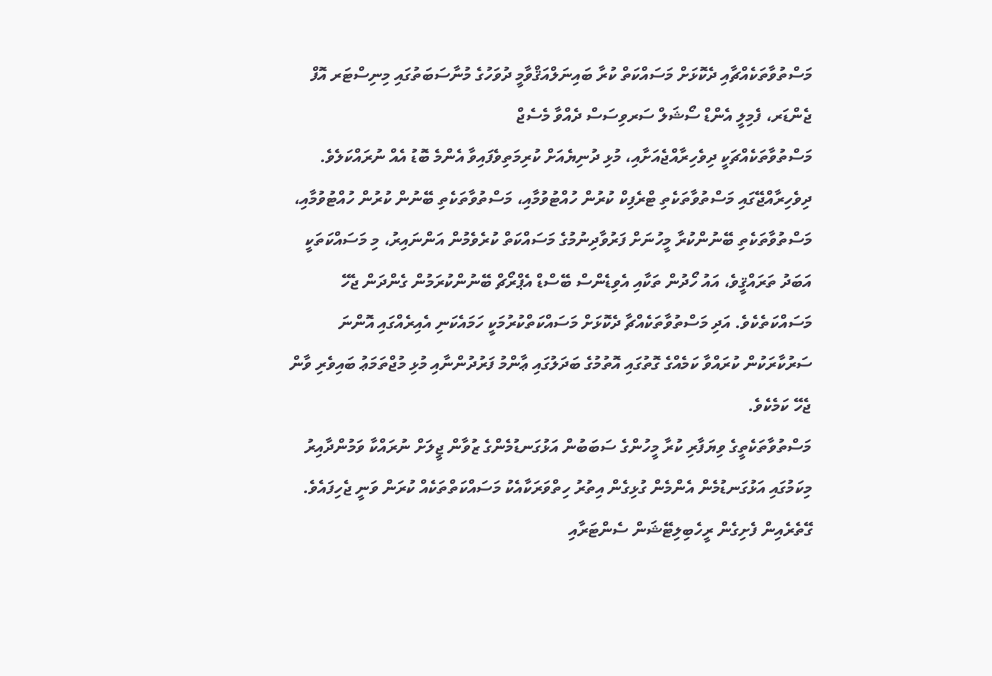މަސްތުވާތަކެއްޗާއި ދެކޮޅަށް މަސައްކަތް ކުރާ ބައިނަލްއަޤްވާމީ ދުވަހުގެ މުނާސަބަތުގައި މިނިސްޓަރ އޮފް ޖެންޑަރ، ފެމިލީ އެންޑް ސޯޝަލް ސަރވިސަސް ދެއްވާ މެސެޖް
މަސްތުވާތަކެއްޗަކީ ދިވެހިރާއްޖެއަށާއި، މުޅި ދުނިޔެއަށް ކުރިމަތިވެފައިވާ އެންމެ ބޮޑު އެއް ނުރައްކަލެވެ. ދިވެހިރާއްޖޭގައި މަސްތުވާތަކެތި ޓްރެފިކް ކުރުން ހުއްޓުވުމާއި، މަސްތުވާތަކެތި ބޭނުން ކުރުން ހުއްޓުވުމާއި، މަސްތުވާތަކެތި ބޭނުންކުރާ މީހުނަށް ފަރުވާދިނުމުގެ މަސައްކަތް ކުރެވެމުން އަންނައިރު، މި މަސައްކަތަކީ އަބަދު ތަރައްޤީވެ، އައު ހޯދުން ތަކާއި އެވިޑެންސް ބޭސްޑް އެޕްރޯޗް ބޭނުންކުރަމުން ގެންދަން ޖެހޭ މަސައްކަތެކެވެ. އަދި މަސްތުވާތަކެއްޗާ ދެކޮޅަށް މަސައްކަތްކުރުމަކީ ހަމައެކަނި އެއިރެއްގައި އޮންނަ ސަރުކާރަކުން ކުރައްވާ ކަމެއްގެ ގޮތުގައި އޮތުމުގެ ބަދަލުގައި ޢާންމު ފަރުދުންނާއި މުޅި މުޖްތަމަޢު ބައިވެރި ވާން ޖެހޭ ކަމެކެވެ.
މަސްތުވާތަކެތީގެ ވިޔަފާރި ކުރާ މީހުންގެ ސަބަބުން އަޅުގަނޑުމެންގެ ޒުވާން ޖީލަށް ނުރައްކާ ވަމުންދާއިރު މިކަމުގައި އަޅުގަނޑުމެން އެންމެން ގުޅިގެން އިތުރު ހިތްވަރަކާއެކު މަސައްކަތްތަކެއް ކުރަން ވަނީ ޖެހިފައެވެ. ގޭތެރެއިން ފެށިގެން ރީހެބިލިޓޭޝަން ސެންޓަރާއި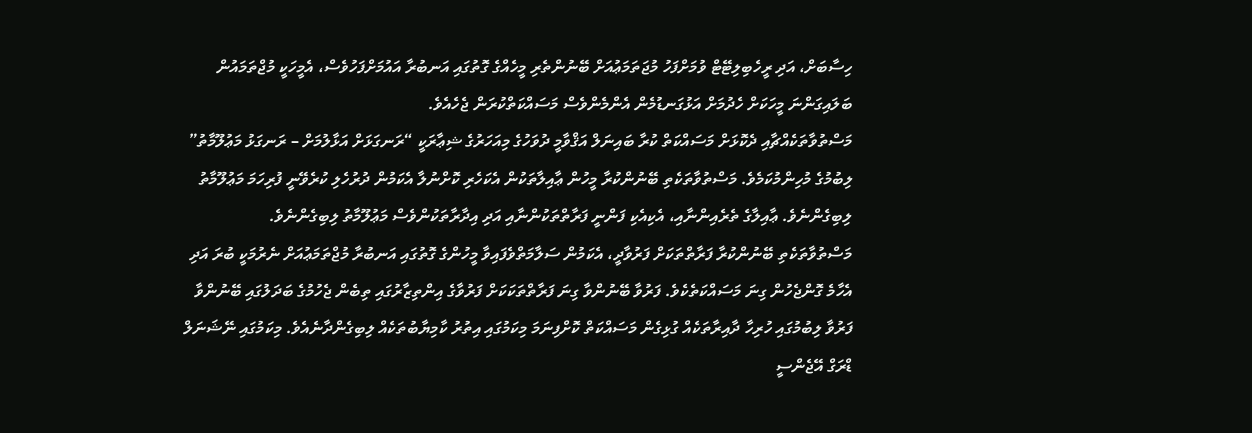ހިސާބަށް، އަދި ރީހެބިލިޓޭޓް ވުމަށްފަހު މުޖަތަމަޢުއަށް ބޭނުންތެރި މީހެއްގެ ގޮތުގައި އަނބުރާ އައުމަށްފަހުވެސް، އެމީހަކީ މުޖްތަމައުން ބަލައިގަންނަ މީހަކަށް ހެދުމަށް އަޅުގަނޑުމެން އެންމެންވެސް މަސައްކަތްކުރަން ޖެހެއެވެ.
މަސްތުވާތަކެއްޗާއި ދެކޮޅަށް މަސައްކަތް ކުރާ ބައިނަލް އަޤްވާމީ ދުވަހުގެ މިއަހަރުގެ ޝިޢާރަކީ “ރަނގަޅަށް އަޅާލުމަށް – ރަނގަޅު މަޢުލޫމާތު” ލިބުމުގެ މުހިންމުކަމެވެ. މަސްތުވާތަކެތި ބޭނުންކުރާ މީހުން ޢާއިލާތަކުން އެކަހެރި ކޮށްނުލާ އެކަމުން ދުރުހެލި ކުރެވޭނީ ފުރިހަމަ މަޢުލޫމާތު ލިބިގެންނެވެ. ޢާއިލާގެ ތެރެއިންނާއި، އެކިއެކި ފަންނީ ފަރާތްތަކުންނާއި އަދި އިދާރާތަކުންވެސް މަޢުލޫމާތު ލިބިގެންނެވެ.
މަސްތުވާތަކެތި ބޭނުންކުރާ ފަރާތްތަކަށް ފަރުވާދީ، އެކަމުން ސަލާމަތްވެފައިވާ މީހުންގެ ގޮތުގައި އަނބުރާ މުޖްތަމަޢުއަށް ނެރުމަކީ ބުރަ އަދި އެހާމެ ގޮންޖެހުން ގިނަ މަސައްކަތެކެވެ. ފަރުވާ ބޭނުންވާ ގިނަ ފަރާތްތަކަކަށް ފަރުވާގެ އިންތިޒާރުގައި ތިބެން ޖެހުމުގެ ބަދަލުގައި ބޭނުންވާ ފަރުވާ ލިބުމުގައި ހުރިހާ ދާއިރާތަކެއް ގުޅިގެން މަސައްކަތް ކޮށްފިނަމަ މިކަމުގައި އިތުރު ކާމިޔާބުތަކެއް ލިބިގެންދާނެއެވެ. މިކަމުގައި ނޭޝަނަލް ޑްރަގް އޭޖެންސީ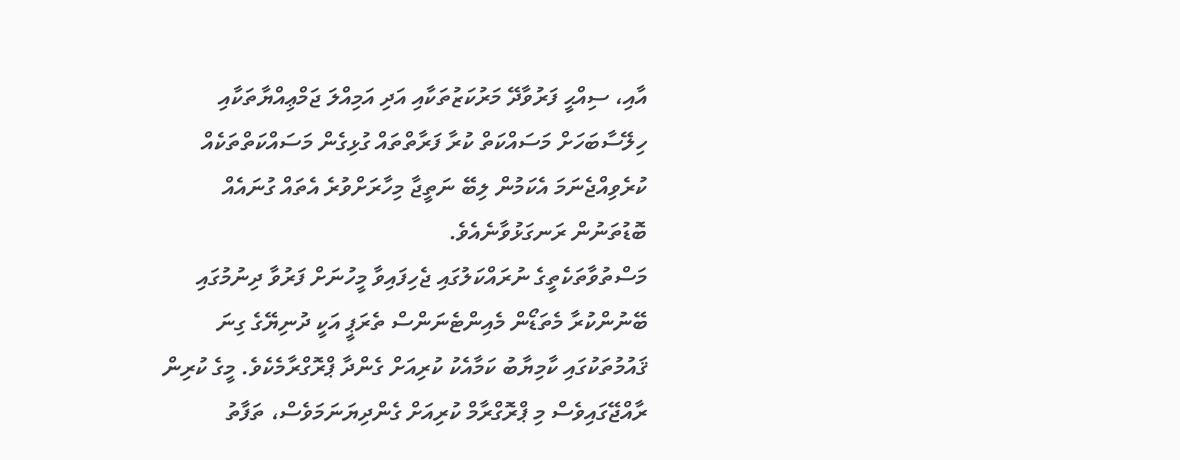އާއި، ސިއްޙީ ފަރުވާދޭ މަރުކަޒުތަކާއި އަދި އަމިއްލަ ޖަމްޢިއްޔާތަކާއި ހިލޭސާބަހަށް މަސައްކަތް ކުރާ ފަރާތްތައް ގުޅިގެން މަސައްކަތްތަކެއް ކުރެވިއްޖެނަމަ އެކަމުން ލިބޭ ނަތީޖާ މިހާރަށްވުރެ އެތައް ގުނައެއް ބޮޑުތަނުން ރަނގަޅުވާނެއެވެ.
މަސްތުވާތަކެތީގެ ނުރައްކަލުގައި ޖެހިފައިވާ މީހުނަށް ފަރުވާ ދިނުމުގައި ބޭނުންކުރާ މެތަޑޯން މެއިންޓެނަންސް ތެރަޕީ އަކީ ދުނިޔޭގެ ގިނަ ޤައުމުތަކުގައި ކާމިޔާބު ކަމާއެކު ކުރިއަށް ގެންދާ ޕްރޮގްރާމެކެވެ. މީގެ ކުރިން ރާއްޖޭގައިވެސް މި ޕްރޮގްރާމް ކުރިއަށް ގެންދިޔަނަމަވެސް، ތަފާތު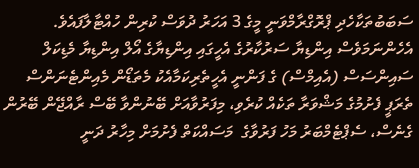ސަބަބުތަކާހެދި ޕްރޮގްރާމްވަނީ މީގެ 3 އަހަރު ދުވަސް ކުރިން ހުއްޓާލާފައެވެ. އެހެންނަމަވެސް އިންޑިޔާ ސަރުކާރުގެ އެހީގައި އިންޑިޔާގެ އޯލް އިންޑިޔާ މެޑިކަލް ސައިންސަސް (އެއިމްސް) ގެ ފަންނީ އެހީތެރިކަމާއެކު މެތަޑޯން މެއިންޓެނަންސް ތެރަޕީ ފެށުމުގެ މަޝްވަރާ ތަކެއް ކުރެވި، މިފަރުވާއަށް ބޭނުންވާ ބޭސް ރާއްޖޭން ބޭރުން ގެނެސް، ސެޕްޓެމްބަރު މަހު ފަރުވާގެ  މަސައްކަތް ފެށުމަށް މިހާރު ދަނީ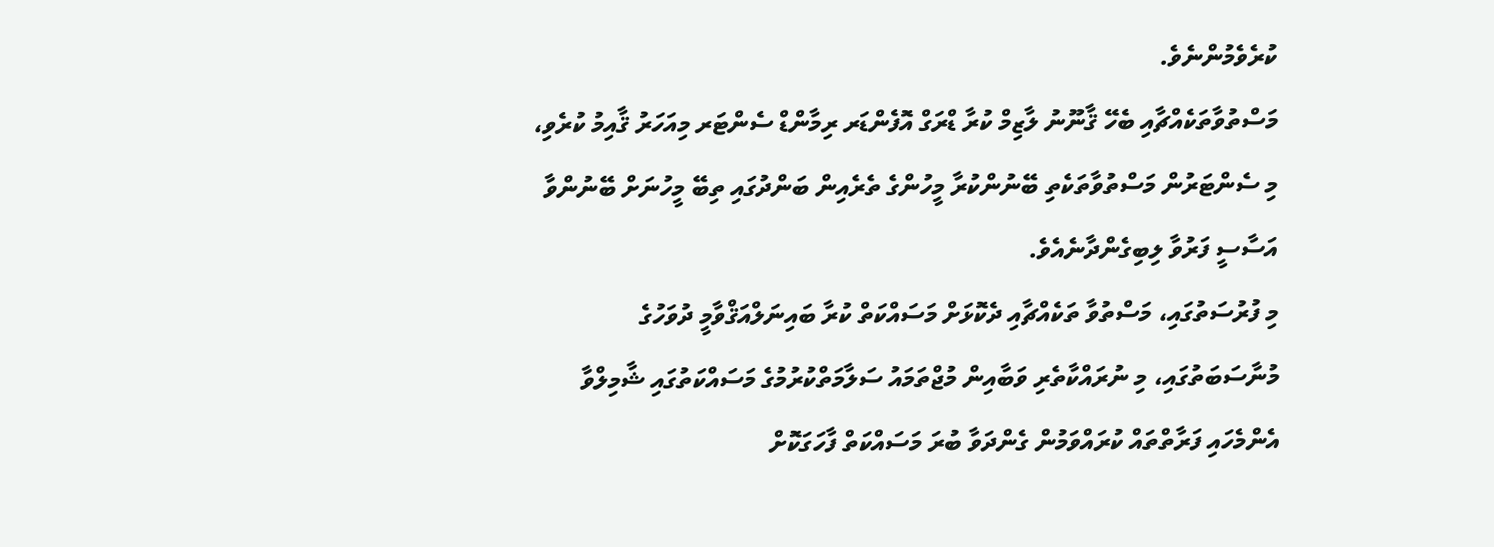ކުރެވެމުންނެވެ.
މަސްތުވާތަކެއްޗާއި ބެހޭ ޤާނޫނު ލާޒިމް ކުރާ ޑްރަގް އޮފެންޑަރ ރިމާންޑް ސެންޓަރ މިއަހަރު ޤާއިމު ކުރެވި، މި ސެންޓަރުން މަސްތުވާތަކެތި ބޭނުންކުރާ މީހުންގެ ތެރެއިން ބަންދުގައި ތިބޭ މީހުނަށް ބޭނުންވާ އަސާސީ ފަރުވާ ލިބިގެންދާނެއެވެ.
މި ފުރުސަތުގައި، މަސްތުވާ ތަކެއްޗާއި ދެކޮޅަށް މަސައްކަތް ކުރާ ބައިނަލްއަޤްވާމީ ދުވަހުގެ މުނާސަބަތުގައި، މި ނުރައްކާތެރި ވަބާއިން މުޖްތަމައު ސަލާމަތްކުރުމުގެ މަސައްކަތުގައި ޝާމިލްވާ އެންމެހައި ފަރާތްތައް ކުރައްވަމުން ގެންދަވާ ބުރަ މަސައްކަތް ފާހަގަކޮށް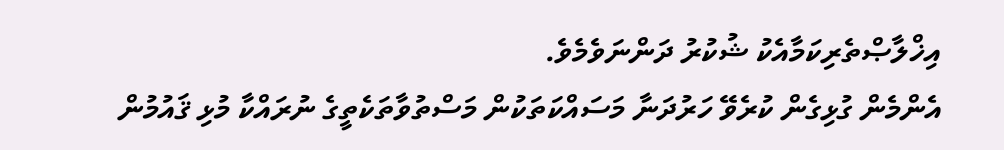އިޚްލާޞްތެރިކަމާއެކު ޝުކުރު ދަންނަވެމެވެ.
އެންމެން ގުޅިގެން ކުރެވޭ ހަރުދަނާ މަސައްކަތަކުން މަސްތުވާތަކެތީގެ ނުރައްކާ މުޅި ޤައުމުން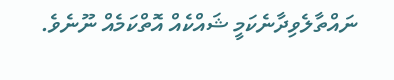ނައްތާލެވިދާނެކަމީ ޝައްކެއް އޮތްކަމެއް ނޫނެވެ.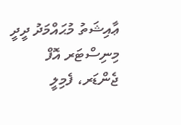ޢާއިޝަތު މުޙައްމަދު ދީދީ
މިނިސްޓަރ އޮފް ޖެންޑަރ، ފެމިލީ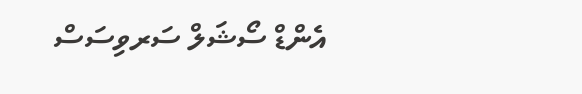އެންޑް ސޯޝަލް ސަރވިސަސް